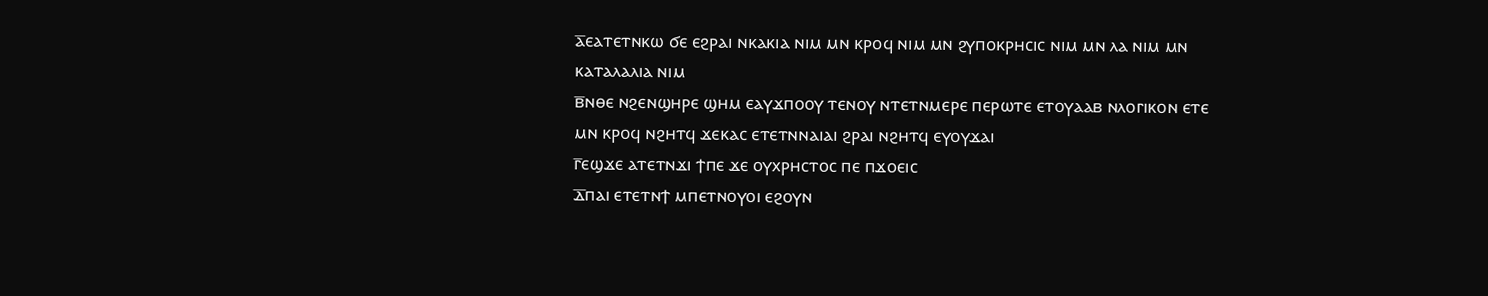ⲁ̅ⲉⲁⲧⲉⲧⲛⲕⲱ ϭⲉ ⲉϩⲣⲁⲓ ⲛⲕⲁⲕⲓⲁ ⲛⲓⲙ ⲙⲛ ⲕⲣⲟϥ ⲛⲓⲙ ⲙⲛ ϩⲩⲡⲟⲕⲣⲏⲥⲓⲥ ⲛⲓⲙ ⲙⲛ ⲗⲁ ⲛⲓⲙ ⲙⲛ ⲕⲁⲧⲁⲗⲁⲗⲓⲁ ⲛⲓⲙ
ⲃ̅ⲛⲑⲉ ⲛϩⲉⲛϣⲏⲣⲉ ϣⲏⲙ ⲉⲁⲩϫⲡⲟⲟⲩ ⲧⲉⲛⲟⲩ ⲛⲧⲉⲧⲛⲙⲉⲣⲉ ⲡⲉⲣⲱⲧⲉ ⲉⲧⲟⲩⲁⲁⲃ ⲛⲗⲟⲅⲓⲕⲟⲛ ⲉⲧⲉ ⲙⲛ ⲕⲣⲟϥ ⲛϩⲏⲧϥ ϫⲉⲕⲁⲥ ⲉⲧⲉⲧⲛⲛⲁⲓⲁⲓ ϩⲣⲁⲓ ⲛϩⲏⲧϥ ⲉⲩⲟⲩϫⲁⲓ
ⲅ̅ⲉϣϫⲉ ⲁⲧⲉⲧⲛϫⲓ ϯⲡⲉ ϫⲉ ⲟⲩⲭⲣⲏⲥⲧⲟⲥ ⲡⲉ ⲡϫⲟⲉⲓⲥ
ⲇ̅ⲡⲁⲓ ⲉⲧⲉⲧⲛϯ ⲙⲡⲉⲧⲛⲟⲩⲟⲓ ⲉϩⲟⲩⲛ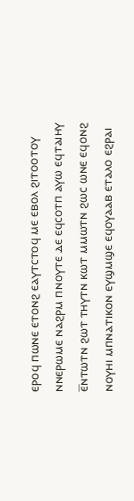ⲉⲣⲟϥ ⲡⲱⲛⲉ ⲉⲧⲟⲛϩ ⲉⲁⲩⲧⲥⲧⲟϥ ⲙⲉ ⲉⲃⲟⲗ ϩⲓⲧⲟⲟⲧⲟⲩ ⲛⲛⲉⲣⲱⲙⲉ ⲛⲁϩⲣⲙ ⲡⲛⲟⲩⲧⲉ ⲇⲉ ⲉϥⲥⲟⲧⲡ ⲁⲩⲱ ⲉϥⲧⲁⲓⲏⲩ
ⲉ̅ⲛⲧⲱⲧⲛ ϩⲱⲧ ⲧⲏⲩⲧⲛ ⲕⲱⲧ ⲙⲙⲱⲧⲛ ϩⲱⲥ ⲱⲛⲉ ⲉϥⲟⲛϩ ⲛⲟⲩⲏⲓ ⲙⲡⲛⲁⲧⲓⲕⲟⲛ ⲉⲩϣⲙϣⲉ ⲉϥⲟⲩⲁⲁⲃ ⲉⲧⲁⲗⲟ ⲉϩⲣⲁⲓ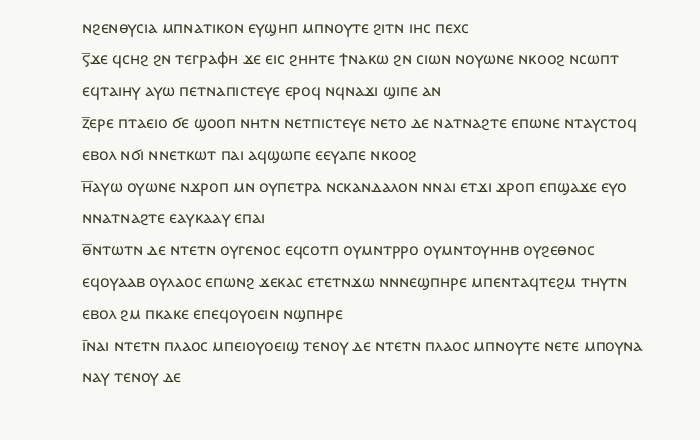ⲛϩⲉⲛⲑⲩⲥⲓⲁ ⲙⲡⲛⲁⲧⲓⲕⲟⲛ ⲉⲩϣⲏⲡ ⲙⲡⲛⲟⲩⲧⲉ ϩⲓⲧⲛ ⲓⲏⲥ ⲡⲉⲭⲥ
ⲋ̅ϫⲉ ϥⲥⲏϩ ϩⲛ ⲧⲉⲅⲣⲁⲫⲏ ϫⲉ ⲉⲓⲥ ϩⲏⲏⲧⲉ ϯⲛⲁⲕⲱ ϩⲛ ⲥⲓⲱⲛ ⲛⲟⲩⲱⲛⲉ ⲛⲕⲟⲟϩ ⲛⲥⲱⲡⲧ ⲉϥⲧⲁⲓⲏⲩ ⲁⲩⲱ ⲡⲉⲧⲛⲁⲡⲓⲥⲧⲉⲩⲉ ⲉⲣⲟϥ ⲛϥⲛⲁϫⲓ ϣⲓⲡⲉ ⲁⲛ
ⲍ̅ⲉⲣⲉ ⲡⲧⲁⲉⲓⲟ ϭⲉ ϣⲟⲟⲡ ⲛⲏⲧⲛ ⲛⲉⲧⲡⲓⲥⲧⲉⲩⲉ ⲛⲉⲧⲟ ⲇⲉ ⲛⲁⲧⲛⲁϩⲧⲉ ⲉⲡⲱⲛⲉ ⲛⲧⲁⲩⲥⲧⲟϥ ⲉⲃⲟⲗ ⲛϭⲓ ⲛⲛⲉⲧⲕⲱⲧ ⲡⲁⲓ ⲁϥϣⲱⲡⲉ ⲉⲉⲩⲁⲡⲉ ⲛⲕⲟⲟϩ
ⲏ̅ⲁⲩⲱ ⲟⲩⲱⲛⲉ ⲛϫⲣⲟⲡ ⲙⲛ ⲟⲩⲡⲉⲧⲣⲁ ⲛⲥⲕⲁⲛⲇⲁⲗⲟⲛ ⲛⲛⲁⲓ ⲉⲧϫⲓ ϫⲣⲟⲡ ⲉⲡϣⲁϫⲉ ⲉⲩⲟ ⲛⲛⲁⲧⲛⲁϩⲧⲉ ⲉⲁⲩⲕⲁⲁⲩ ⲉⲡⲁⲓ
ⲑ̅ⲛⲧⲱⲧⲛ ⲇⲉ ⲛⲧⲉⲧⲛ ⲟⲩⲅⲉⲛⲟⲥ ⲉϥⲥⲟⲧⲡ ⲟⲩⲙⲛⲧⲣⲣⲟ ⲟⲩⲙⲛⲧⲟⲩⲏⲏⲃ ⲟⲩϩⲉⲑⲛⲟⲥ ⲉϥⲟⲩⲁⲁⲃ ⲟⲩⲗⲁⲟⲥ ⲉⲡⲱⲛϩ ϫⲉⲕⲁⲥ ⲉⲧⲉⲧⲛϫⲱ ⲛⲛⲛⲉϣⲡⲏⲣⲉ ⲙⲡⲉⲛⲧⲁϥⲧⲉϩⲙ ⲧⲏⲩⲧⲛ ⲉⲃⲟⲗ ϩⲙ ⲡⲕⲁⲕⲉ ⲉⲡⲉϥⲟⲩⲟⲉⲓⲛ ⲛϣⲡⲏⲣⲉ
ⲓ̅ⲛⲁⲓ ⲛⲧⲉⲧⲛ ⲡⲗⲁⲟⲥ ⲙⲡⲉⲓⲟⲩⲟⲉⲓϣ ⲧⲉⲛⲟⲩ ⲇⲉ ⲛⲧⲉⲧⲛ ⲡⲗⲁⲟⲥ ⲙⲡⲛⲟⲩⲧⲉ ⲛⲉⲧⲉ ⲙⲡⲟⲩⲛⲁ ⲛⲁⲩ ⲧⲉⲛⲟⲩ ⲇⲉ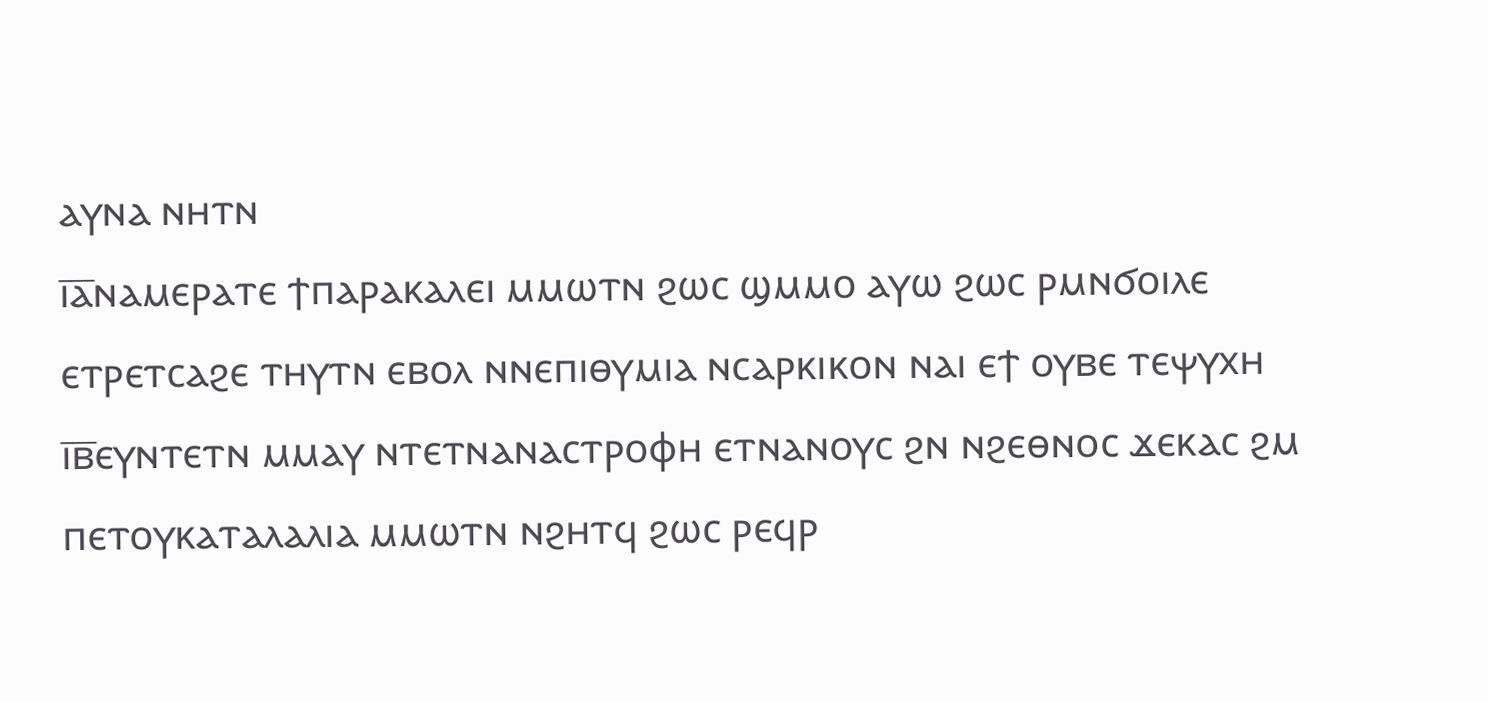ⲁⲩⲛⲁ ⲛⲏⲧⲛ
ⲓ̅ⲁ̅ⲛⲁⲙⲉⲣⲁⲧⲉ ϯⲡⲁⲣⲁⲕⲁⲗⲉⲓ ⲙⲙⲱⲧⲛ ϩⲱⲥ ϣⲙⲙⲟ ⲁⲩⲱ ϩⲱⲥ ⲣⲙⲛϭⲟⲓⲗⲉ ⲉⲧⲣⲉⲧⲥⲁϩⲉ ⲧⲏⲩⲧⲛ ⲉⲃⲟⲗ ⲛⲛⲉⲡⲓⲑⲩⲙⲓⲁ ⲛⲥⲁⲣⲕⲓⲕⲟⲛ ⲛⲁⲓ ⲉϯ ⲟⲩⲃⲉ ⲧⲉⲯⲩⲭⲏ
ⲓ̅ⲃ̅ⲉⲩⲛⲧⲉⲧⲛ ⲙⲙⲁⲩ ⲛⲧⲉⲧⲛⲁⲛⲁⲥⲧⲣⲟⲫⲏ ⲉⲧⲛⲁⲛⲟⲩⲥ ϩⲛ ⲛϩⲉⲑⲛⲟⲥ ϫⲉⲕⲁⲥ ϩⲙ ⲡⲉⲧⲟⲩⲕⲁⲧⲁⲗⲁⲗⲓⲁ ⲙⲙⲱⲧⲛ ⲛϩⲏⲧϥ ϩⲱⲥ ⲣⲉϥⲣ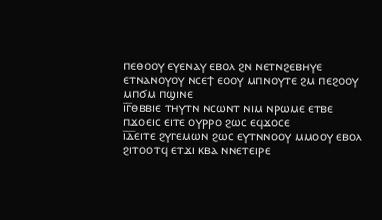ⲡⲉⲑⲟⲟⲩ ⲉⲩⲉⲛⲁⲩ ⲉⲃⲟⲗ ϩⲛ ⲛⲉⲧⲛϩⲉⲃⲏⲩⲉ ⲉⲧⲛⲁⲛⲟⲩⲟⲩ ⲛⲥⲉϯ ⲉⲟⲟⲩ ⲙⲡⲛⲟⲩⲧⲉ ϩⲙ ⲡⲉϩⲟⲟⲩ ⲙⲡϭⲙ ⲡϣⲓⲛⲉ
ⲓ̅ⲅ̅ⲑⲃⲃⲓⲉ ⲧⲏⲩⲧⲛ ⲛⲥⲱⲛⲧ ⲛⲓⲙ ⲛⲣⲱⲙⲉ ⲉⲧⲃⲉ ⲡϫⲟⲉⲓⲥ ⲉⲓⲧⲉ ⲟⲩⲣⲣⲟ ϩⲱⲥ ⲉϥϫⲟⲥⲉ
ⲓ̅ⲇ̅ⲉⲓⲧⲉ ϩⲩⲅⲉⲙⲱⲛ ϩⲱⲥ ⲉⲩⲧⲛⲛⲟⲟⲩ ⲙⲙⲟⲟⲩ ⲉⲃⲟⲗ ϩⲓⲧⲟⲟⲧϥ ⲉⲧϫⲓ ⲕⲃⲁ ⲛⲛⲉⲧⲉⲓⲣⲉ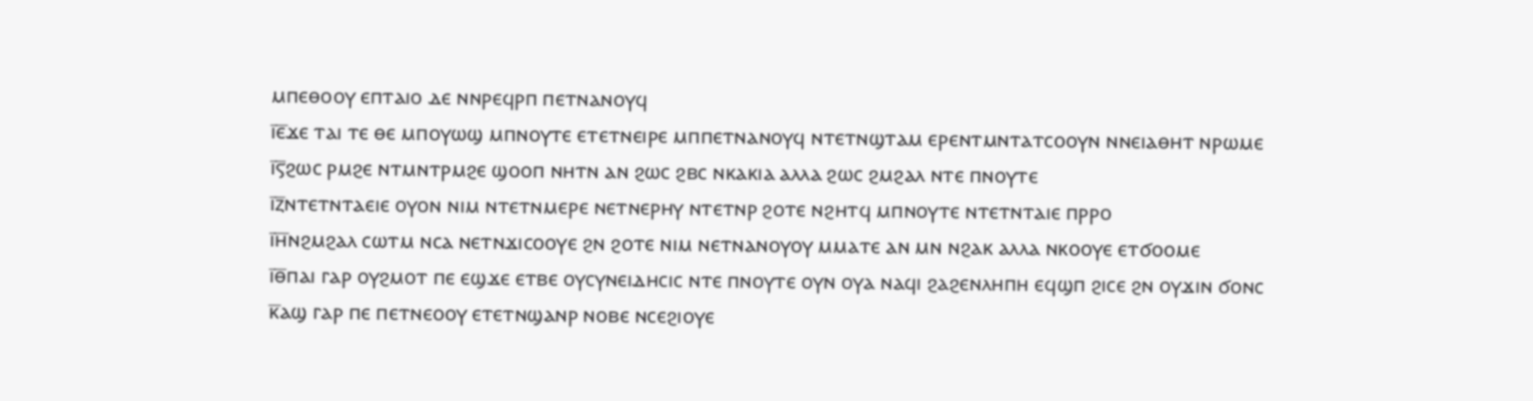ⲙⲡⲉⲑⲟⲟⲩ ⲉⲡⲧⲁⲓⲟ ⲇⲉ ⲛⲛⲣⲉϥⲣⲡ ⲡⲉⲧⲛⲁⲛⲟⲩϥ
ⲓ̅ⲉ̅ϫⲉ ⲧⲁⲓ ⲧⲉ ⲑⲉ ⲙⲡⲟⲩⲱϣ ⲙⲡⲛⲟⲩⲧⲉ ⲉⲧⲉⲧⲛⲉⲓⲣⲉ ⲙⲡⲡⲉⲧⲛⲁⲛⲟⲩϥ ⲛⲧⲉⲧⲛϣⲧⲁⲙ ⲉⲣⲉⲛⲧⲙⲛⲧⲁⲧⲥⲟⲟⲩⲛ ⲛⲛⲉⲓⲁⲑⲏⲧ ⲛⲣⲱⲙⲉ
ⲓ̅ⲋ̅ϩⲱⲥ ⲣⲙϩⲉ ⲛⲧⲙⲛⲧⲣⲙϩⲉ ϣⲟⲟⲡ ⲛⲏⲧⲛ ⲁⲛ ϩⲱⲥ ϩⲃⲥ ⲛⲕⲁⲕⲓⲁ ⲁⲗⲗⲁ ϩⲱⲥ ϩⲙϩⲁⲗ ⲛⲧⲉ ⲡⲛⲟⲩⲧⲉ
ⲓ̅ⲍ̅ⲛⲧⲉⲧⲛⲧⲁⲉⲓⲉ ⲟⲩⲟⲛ ⲛⲓⲙ ⲛⲧⲉⲧⲛⲙⲉⲣⲉ ⲛⲉⲧⲛⲉⲣⲏⲩ ⲛⲧⲉⲧⲛⲣ ϩⲟⲧⲉ ⲛϩⲏⲧϥ ⲙⲡⲛⲟⲩⲧⲉ ⲛⲧⲉⲧⲛⲧⲁⲓⲉ ⲡⲣⲣⲟ
ⲓ̅ⲏ̅ⲛϩⲙϩⲁⲗ ⲥⲱⲧⲙ ⲛⲥⲁ ⲛⲉⲧⲛϫⲓⲥⲟⲟⲩⲉ ϩⲛ ϩⲟⲧⲉ ⲛⲓⲙ ⲛⲉⲧⲛⲁⲛⲟⲩⲟⲩ ⲙⲙⲁⲧⲉ ⲁⲛ ⲙⲛ ⲛϩⲁⲕ ⲁⲗⲗⲁ ⲛⲕⲟⲟⲩⲉ ⲉⲧϭⲟⲟⲙⲉ
ⲓ̅ⲑ̅ⲡⲁⲓ ⲅⲁⲣ ⲟⲩϩⲙⲟⲧ ⲡⲉ ⲉϣϫⲉ ⲉⲧⲃⲉ ⲟⲩⲥⲩⲛⲉⲓⲇⲏⲥⲓⲥ ⲛⲧⲉ ⲡⲛⲟⲩⲧⲉ ⲟⲩⲛ ⲟⲩⲁ ⲛⲁϥⲓ ϩⲁϩⲉⲛⲗⲏⲡⲏ ⲉϥϣⲡ ϩⲓⲥⲉ ϩⲛ ⲟⲩϫⲓⲛ ϭⲟⲛⲥ
ⲕ̅ⲁϣ ⲅⲁⲣ ⲡⲉ ⲡⲉⲧⲛⲉⲟⲟⲩ ⲉⲧⲉⲧⲛϣⲁⲛⲣ ⲛⲟⲃⲉ ⲛⲥⲉϩⲓⲟⲩⲉ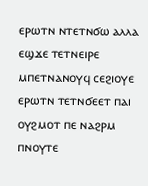ⲉⲣⲱⲧⲛ ⲛⲧⲉⲧⲛϭⲱ ⲁⲗⲗⲁ ⲉϣϫⲉ ⲧⲉⲧⲛⲉⲓⲣⲉ ⲙⲡⲉⲧⲛⲁⲛⲟⲩϥ ⲥⲉϩⲓⲟⲩⲉ ⲉⲣⲱⲧⲛ ⲧⲉⲧⲛϭⲉⲉⲧ ⲡⲁⲓ ⲟⲩϩⲙⲟⲧ ⲡⲉ ⲛⲁϩⲣⲙ ⲡⲛⲟⲩⲧⲉ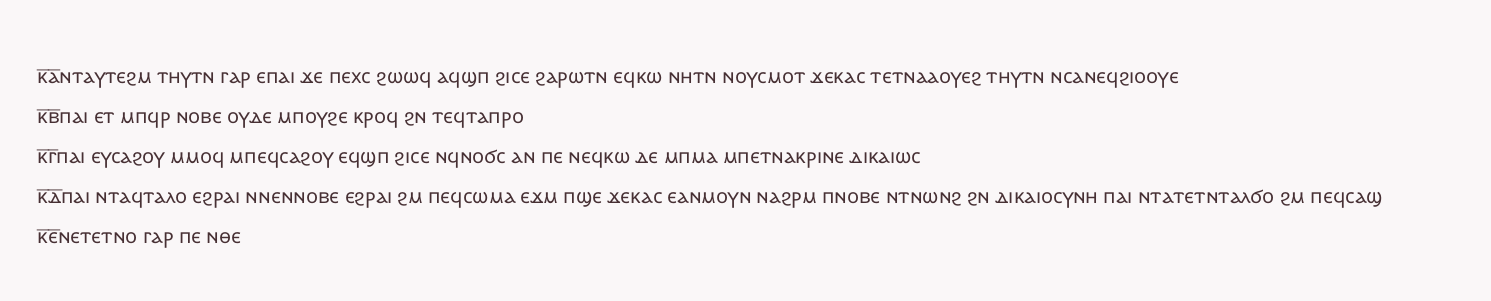ⲕ̅ⲁ̅ⲛⲧⲁⲩⲧⲉϩⲙ ⲧⲏⲩⲧⲛ ⲅⲁⲣ ⲉⲡⲁⲓ ϫⲉ ⲡⲉⲭⲥ ϩⲱⲱϥ ⲁϥϣⲡ ϩⲓⲥⲉ ϩⲁⲣⲱⲧⲛ ⲉϥⲕⲱ ⲛⲏⲧⲛ ⲛⲟⲩⲥⲙⲟⲧ ϫⲉⲕⲁⲥ ⲧⲉⲧⲛⲁⲁⲟⲩⲉϩ ⲧⲏⲩⲧⲛ ⲛⲥⲁⲛⲉϥϩⲓⲟⲟⲩⲉ
ⲕ̅ⲃ̅ⲡⲁⲓ ⲉⲧ ⲙⲡϥⲣ ⲛⲟⲃⲉ ⲟⲩⲇⲉ ⲙⲡⲟⲩϩⲉ ⲕⲣⲟϥ ϩⲛ ⲧⲉϥⲧⲁⲡⲣⲟ
ⲕ̅ⲅ̅ⲡⲁⲓ ⲉⲩⲥⲁϩⲟⲩ ⲙⲙⲟϥ ⲙⲡⲉϥⲥⲁϩⲟⲩ ⲉϥϣⲡ ϩⲓⲥⲉ ⲛϥⲛⲟϭⲥ ⲁⲛ ⲡⲉ ⲛⲉϥⲕⲱ ⲇⲉ ⲙⲡⲙⲁ ⲙⲡⲉⲧⲛⲁⲕⲣⲓⲛⲉ ⲇⲓⲕⲁⲓⲱⲥ
ⲕ̅ⲇ̅ⲡⲁⲓ ⲛⲧⲁϥⲧⲁⲗⲟ ⲉϩⲣⲁⲓ ⲛⲛⲉⲛⲛⲟⲃⲉ ⲉϩⲣⲁⲓ ϩⲙ ⲡⲉϥⲥⲱⲙⲁ ⲉϫⲙ ⲡϣⲉ ϫⲉⲕⲁⲥ ⲉⲁⲛⲙⲟⲩⲛ ⲛⲁϩⲣⲙ ⲡⲛⲟⲃⲉ ⲛⲧⲛⲱⲛϩ ϩⲛ ⲇⲓⲕⲁⲓⲟⲥⲩⲛⲏ ⲡⲁⲓ ⲛⲧⲁⲧⲉⲧⲛⲧⲁⲗϭⲟ ϩⲙ ⲡⲉϥⲥⲁϣ
ⲕ̅ⲉ̅ⲛⲉⲧⲉⲧⲛⲟ ⲅⲁⲣ ⲡⲉ ⲛⲑⲉ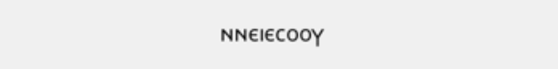ⲛⲛⲉⲓⲉⲥⲟⲟⲩ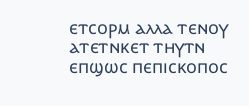ⲉⲧⲥⲟⲣⲙ ⲁⲗⲗⲁ ⲧⲉⲛⲟⲩ ⲁⲧⲉⲧⲛⲕⲉⲧ ⲧⲏⲩⲧⲛ ⲉⲡϣⲱⲥ ⲡⲉⲡⲓⲥⲕⲟⲡⲟⲥ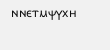ⲛⲛⲉⲧⲙⲯⲩⲭⲏ